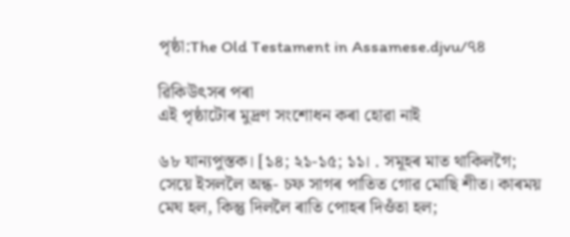পৃষ্ঠা:The Old Testament in Assamese.djvu/৭৪

ৱিকিউৎসৰ পৰা
এই পৃষ্ঠাটোৰ মুদ্ৰণ সংশোধন কৰা হোৱা নাই

৬৮ যান্যপুস্তক। [১৪; ২১-১৫; ১১। . সমূহৰ মাত থাকিলগৈ; সেয়ে ইসললৈ অন্ধ- চফ সাগৰ পাতিত গোৱ মোছি শীত। কাৰময় মেঘ হল, কিন্তু দিললৈ ৰাতি পোহৰ দিওঁতা হল;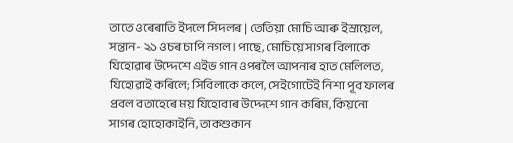তাতে ওৰেৰাতি ইদলে সিদলৰ | তেতিয়া মোচি আৰু ইস্ৰায়েল, সন্তান- ২১ ওচৰ চাপি নগল। পাছে, মোচিয়ে সাগৰ বিলাকে যিহোৱাৰ উদ্দেশে এইভ গান ওপৰলৈ আপনাৰ হাত মেলিলত, যিহোৱাই কৰিলে; সিবিলাকে কলে, সেইগোটেই নিশা পূব ফালৰ প্ৰবল বতাহেৰে ময় যিহোবাৰ উদ্দেশে গান কৰিম, কিয়নো সাগৰ হোহোকাইনি, তাকশুকান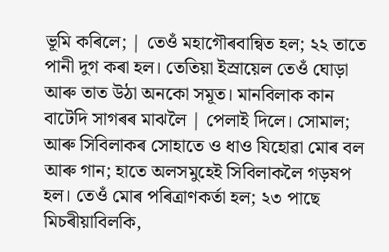ভূমি কৰিলে; | তেওঁ মহাগৌৰবান্বিত হল; ২২ তাতে পানী দুগ কৰা হল। তেতিয়া ইস্ৰায়েল তেওঁ ঘোড়া আৰু তাত উঠা অনকো সমূত। মানবিলাক কান বাটেদি সাগৰৰ মাঝলৈ | পেলাই দিলে। সোমাল; আৰু সিবিলাকৰ সোহাতে ও ধাও যিহোৱা মোৰ বল আৰু গান; হাতে অলসমুহেই সিবিলাকলৈ গড়ষপ হল। তেওঁ মোৰ পৰিত্ৰাণকৰ্তা হল; ২৩ পাছে মিচৰীয়াবিলকি,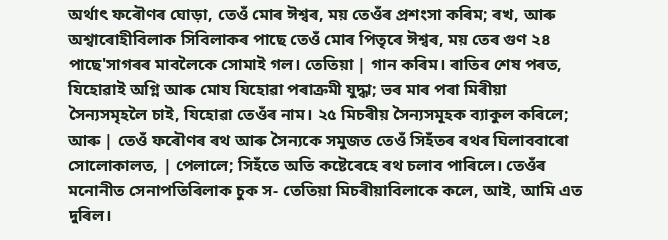অৰ্থাৎ ফৰৌণৰ ঘোড়া, তেওঁ মোৰ ঈশ্বৰ, ময় তেওঁৰ প্ৰশংসা কৰিম; ৰখ, আৰু অশ্বাৰোহীবিলাক সিবিলাকৰ পাছে তেওঁ মোৰ পিতৃৰে ঈশ্বৰ, ময় তেৰ গুণ ২৪ পাছে'সাগৰৰ মাবলৈকে সোমাই গল। তেতিয়া | গান কৰিম। ৰাতিৰ শেষ পৰত, যিহোৱাই অগ্নি আৰু মোয যিহোৱা পৰাক্ৰমী যুদ্ধা; ভৰ মাৰ পৰা মিৰীয়া সৈন্যসমৃহলৈ চাই, যিহোৱা তেওঁৰ নাম। ২৫ মিচৰীয় সৈন্যসমূহক ব্যাকুল কৰিলে; আৰু | তেওঁ ফৰৌণৰ ৰথ আৰু সৈন্যকে সমুজত তেওঁ সিহঁতৰ ৰথৰ ঘিলাববাৰো সোলোকালত, | পেলালে; সিহঁতে অতি কষ্টেৰেহে ৰথ চলাব পাৰিলে। তেওঁৰ মনোনীত সেনাপতিৰিলাক চুক স- তেতিয়া মিচৰীয়াবিলাকে কলে, আই, আমি এত দুৰিল।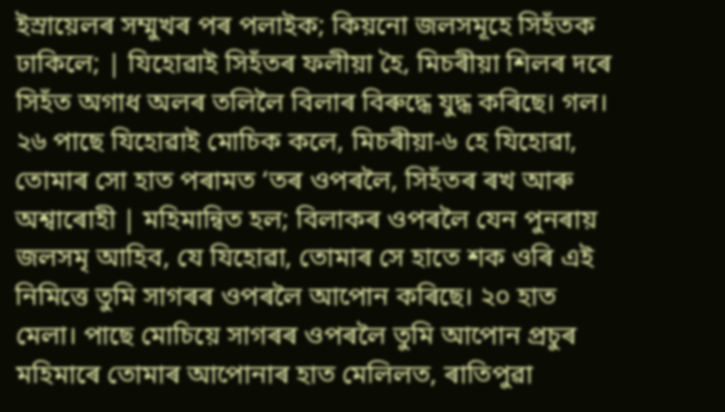ইস্ৰায়েলৰ সম্মুখৰ পৰ পলাইক; কিয়নো জলসমূহে সিহঁতক ঢাকিলে; | যিহোৱাই সিহঁতৰ ফলীয়া হৈ, মিচৰীয়া শিলৰ দৰে সিহঁত অগাধ অলৰ তলিলৈ বিলাৰ বিৰুদ্ধে যুদ্ধ কৰিছে। গল। ২৬ পাছে যিহোৱাই মোচিক কলে, মিচৰীয়া-৬ হে যিহোৱা, তোমাৰ সো হাত পৰামত ‘তৰ ওপৰলৈ, সিহঁতৰ ৰখ আৰু অশ্বাৰোহী | মহিমান্বিত হল; বিলাকৰ ওপৰলৈ যেন পুনৰায় জলসমৃ আহিব, যে যিহোৱা, তোমাৰ সে হাতে শক ওৰি এই নিমিত্তে তুমি সাগৰৰ ওপৰলৈ আপোন কৰিছে। ২০ হাত মেলা। পাছে মোচিয়ে সাগৰৰ ওপৰলৈ তুমি আপোন প্ৰচুৰ মহিমাৰে তোমাৰ আপোনাৰ হাত মেলিলত, ৰাতিপুৱা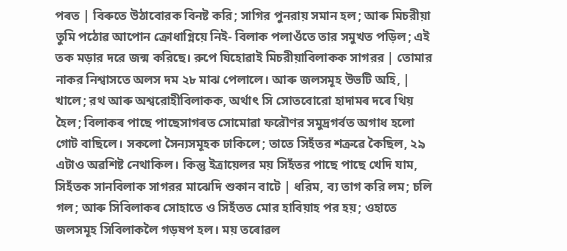পৰত | বিৰুতে উঠাবোরক বিনষ্ট করি; সাগির পুনরায় সমান হল; আৰু মিচরীয়া তুমি পঠোৱ আপোন ক্রোধাগ্নিয়ে নিই- বিলাক পলাওঁতে তার সমুখত পড়িল; এই তক মড়ার দরে জন্ম করিছে। রুপে যিহোৱাই মিচরীয়াবিলাকক সাগরর | তোমার নাকর নিশ্বাসতে অলস দম ২৮ মাঝ পেলালে। আৰু জলসমূহ উভটি অহি, | খালে; রথ আৰু অশ্বরোহীবিলাকক, অর্থাৎ সি সোতবোরো হাদামৰ দৰে থিয় হৈল; বিলাকৰ পাছে পাছেসাগৰত সোমোৱা ফরৌণর সমুদ্রগর্বত অগাধ হলো গোট বাছিলে। সকলো সৈন্যসমূহক ঢাকিলে; তাতে সিহঁতর শত্ৰুৱে কৈছিল, ২৯ এটাও অৱশিষ্ট নেথাকিল। কিন্তু ইত্ৰায়েলর ময় সিহঁতর পাছে পাছে খেদি যাম, সিহঁতক সানবিলাক সাগরর মাঝেদি শুকান বাটে | ধরিম, ব্য তাগ করি লম; চলি গল; আৰু সিবিলাকৰ সোহাতে ও সিহঁতত মোর হাবিয়াহ পর হয়; ওহাতে জলসমূহ সিবিলাকলৈ গড়ষপ হল। ময় তৰোৱল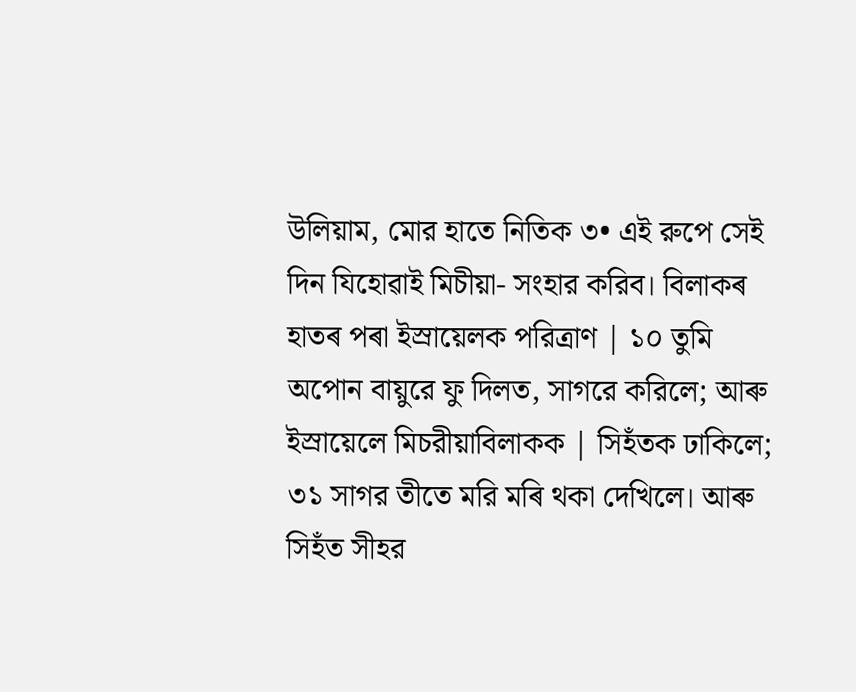উলিয়াম, মোর হাতে নিতিক ৩• এই রুপে সেই দিন যিহোৱাই মিচীয়া- সংহার করিব। বিলাকৰ হাতৰ পৰা ইস্রায়েলক পরিত্রাণ | ১০ তুমি অপোন বায়ুরে ফু দিলত, সাগরে করিলে; আৰু ইস্রায়েলে মিচরীয়াবিলাকক | সিহঁতক ঢাকিলে; ৩১ সাগর তীতে মরি মৰি থকা দেখিলে। আৰু সিহঁত সীহর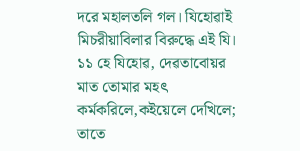দরে মহালতলি গল। যিহোৱাই মিচরীয়াবিলার বিরুদ্ধে এই যি। ১১ হে যিহোৱ, দেৱতাবোয়র মাত তোমার মহৎ কর্মকরিলে,কইয়েলে দেখিলে; তাতে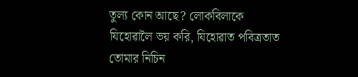তুল্য কোন আছে? লোকবিলাকে যিহোৱালৈ ভয় করি, যিহোৱাত পবিত্ৰতাত তোমার নিচিন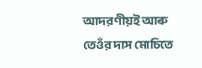আদরণীয়ই আৰু তেওঁর দাস মোচিতে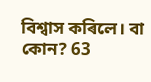বিশ্বাস কৰিলে। বা কোন? 63